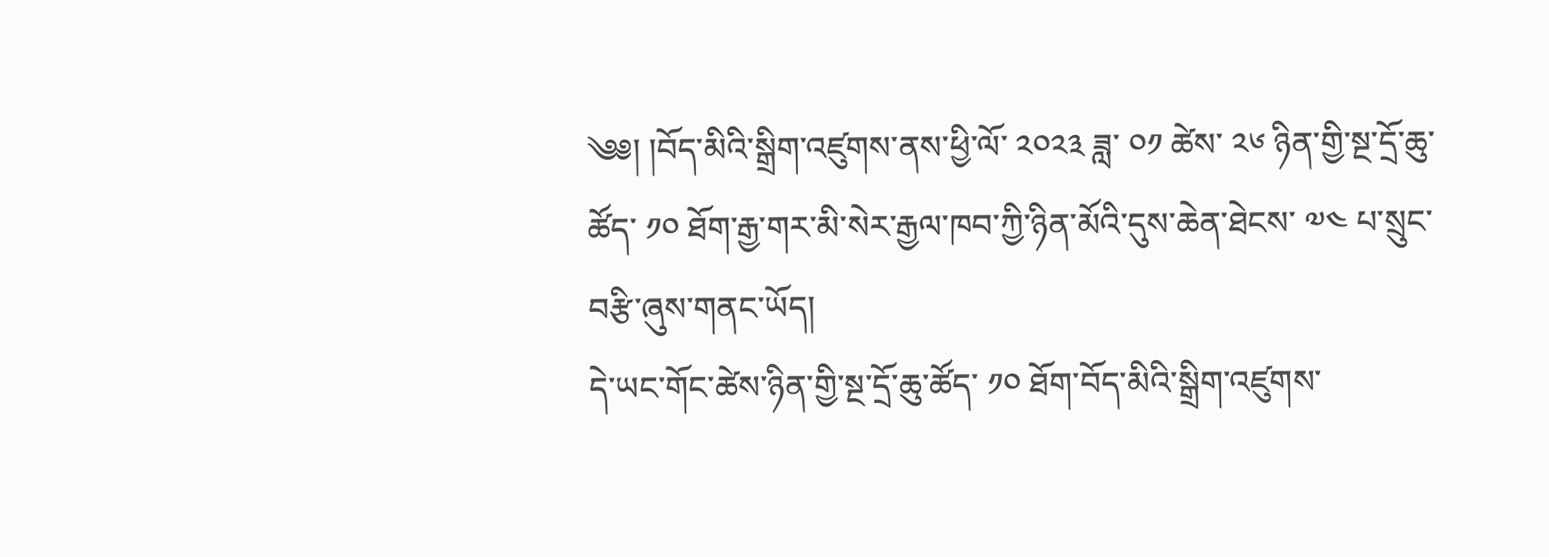༄༅། །བོད་མིའི་སྒྲིག་འཛུགས་ནས་ཕྱི་ལོ་ ༢༠༢༣ ཟླ་ ༠༡ ཚེས་ ༢༦ ཉིན་གྱི་སྔ་དྲོ་ཆུ་ཚོད་ ༡༠ ཐོག་རྒྱ་གར་མི་སེར་རྒྱལ་ཁབ་ཀྱི་ཉིན་མོའི་དུས་ཆེན་ཐེངས་ ༧༤ པ་སྲུང་བརྩི་ཞུས་གནང་ཡོད།
དེ་ཡང་གོང་ཚེས་ཉིན་གྱི་སྔ་དྲོ་ཆུ་ཚོད་ ༡༠ ཐོག་བོད་མིའི་སྒྲིག་འཛུགས་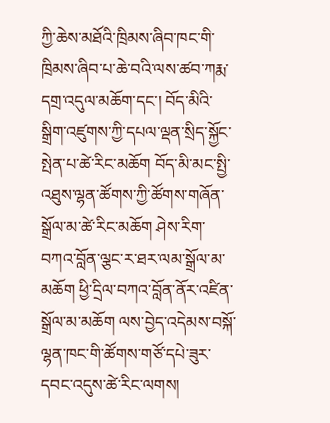ཀྱི་ཆེས་མཐོའི་ཁྲིམས་ཞིབ་ཁང་གི་ཁྲིམས་ཞིབ་པ་ཆེ་བའི་ལས་ཚབ་ཀརྨ་དགྲ་འདུལ་མཆོག་དང་། བོད་མིའི་སྒྲིག་འཛུགས་ཀྱི་དཔལ་ལྡན་སྲིད་སྐྱོང་སྤེན་པ་ཚེ་རིང་མཆོག བོད་མི་མང་སྤྱི་འཐུས་ལྷན་ཚོགས་ཀྱི་ཚོགས་གཞོན་སྒྲོལ་མ་ཚེ་རིང་མཆོག ཤེས་རིག་བཀའ་བློན་ལྕང་ར་ཐར་ལམ་སྒྲོལ་མ་མཆོག ཕྱི་དྲིལ་བཀའ་བློན་ནོར་འཛིན་སྒྲོལ་མ་མཆོག ལས་བྱེད་འདེམས་བསྐོ་ལྷན་ཁང་གི་ཚོགས་གཙོ་དཔེ་ཟུར་དབང་འདུས་ཚེ་རིང་ལགས།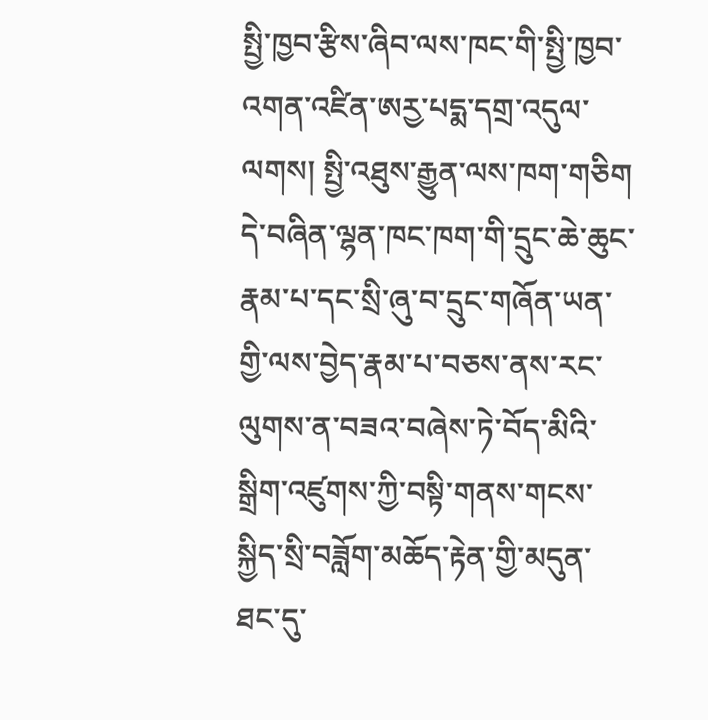སྤྱི་ཁྱབ་རྩིས་ཞིབ་ལས་ཁང་གི་སྤྱི་ཁྱབ་འགན་འཛིན་ཨརྱ་པདྨ་དགྲ་འདུལ་ལགས། སྤྱི་འཐུས་རྒྱུན་ལས་ཁག་གཅིག དེ་བཞིན་ལྷན་ཁང་ཁག་གི་དྲུང་ཆེ་ཆུང་རྣམ་པ་དང་སྲི་ཞུ་བ་དྲུང་གཞོན་ཡན་གྱི་ལས་བྱེད་རྣམ་པ་བཅས་ནས་རང་ལུགས་ན་བཟའ་བཞེས་ཏེ་བོད་མིའི་སྒྲིག་འཛུགས་ཀྱི་བསྟི་གནས་གངས་སྐྱིད་སྲི་བཟློག་མཆོད་རྟེན་གྱི་མདུན་ཐང་དུ་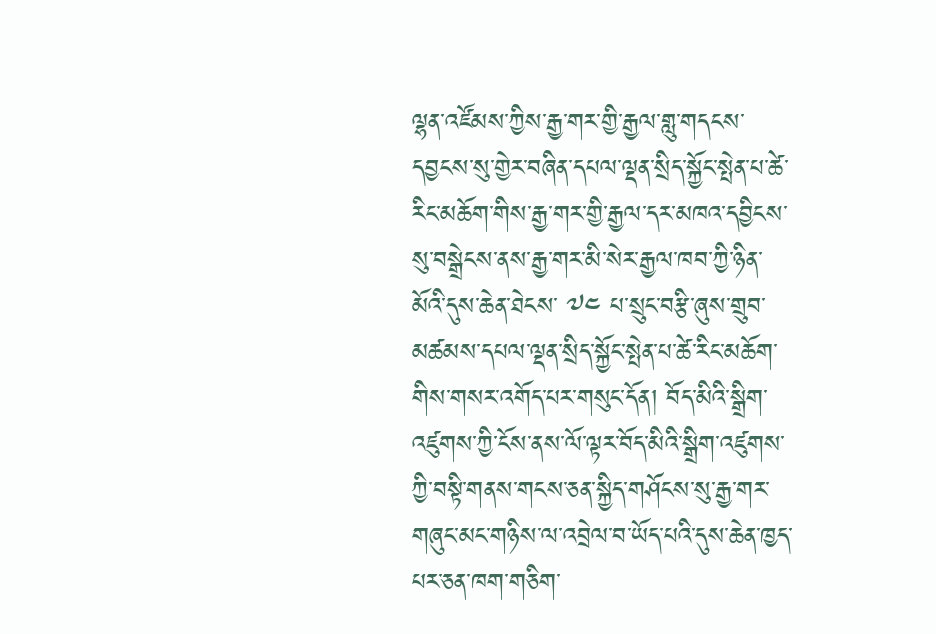ལྷན་འཛོམས་ཀྱིས་རྒྱ་གར་གྱི་རྒྱལ་གླུ་གདངས་དབྱངས་སུ་གྱེར་བཞིན་དཔལ་ལྡན་སྲིད་སྐྱོང་སྤེན་པ་ཚེ་རིང་མཆོག་གིས་རྒྱ་གར་གྱི་རྒྱལ་དར་མཁའ་དབྱིངས་སུ་བསྒྲེངས་ནས་རྒྱ་གར་མི་སེར་རྒྱལ་ཁབ་ཀྱི་ཉིན་མོའི་དུས་ཆེན་ཐེངས་ ༧༤ པ་སྲུང་བརྩི་ཞུས་གྲུབ་མཚམས་དཔལ་ལྡན་སྲིད་སྐྱོང་སྤེན་པ་ཚེ་རིང་མཆོག་གིས་གསར་འགོད་པར་གསུང་དོན། བོད་མིའི་སྒྲིག་འཛུགས་ཀྱི་ངོས་ནས་ལོ་ལྟར་བོད་མིའི་སྒྲིག་འཛུགས་ཀྱི་བསྟི་གནས་གངས་ཅན་སྐྱིད་གཤོངས་སུ་རྒྱ་གར་གཞུང་མང་གཉིས་ལ་འབྲེལ་བ་ཡོད་པའི་དུས་ཆེན་ཁྱད་པར་ཅན་ཁག་གཅིག་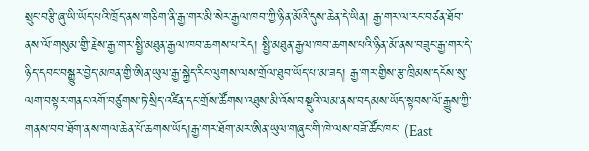སྲུང་བརྩི་ཞུ་ཡི་ཡོད་པའི་ཁྲོད་ནས་གཅིག་ནི་རྒྱ་གར་མི་སེར་རྒྱལ་ཁབ་ཀྱི་ཉིན་མོའི་དུས་ཆེན་དེ་ཡིན། རྒྱ་གར་ལ་རང་བཙན་ཐོབ་ནས་ལོ་གསུམ་གྱི་རྗེས་རྒྱ་གར་སྤྱི་མཐུན་རྒྱལ་ཁབ་ཆགས་པ་རེད། སྤྱི་མཐུན་རྒྱལ་ཁབ་ཆགས་པའི་ཉིན་མོ་ནས་བཟུང་རྒྱ་གར་དེ་ཉིད་དབང་བསྒྱུར་བྱེད་མཁན་གྱི་ཨིན་ཡུལ་རྒྱ་སྐྱེད་རིང་ལུགས་ལས་གྲོལ་ཐུབ་ཡོད་པ་མ་ཟད། རྒྱ་གར་གྱིས་རྩ་ཁྲིམས་དངོས་སུ་ལག་བསྟར་གནང་འགོ་བཙུགས་ཏེ་སྲིད་འཛིན་དང་གྲོས་ཚོགས་འཐུས་མི་འོས་བསྡུའི་ལམ་ནས་བདམས་ཡོད་སྟབས་ལོ་རྒྱུས་ཀྱི་གནས་བབ་ཐོག་ནས་གལ་ཆེན་པོ་ཆགས་ཡོད།རྒྱ་གར་ཐོག་མར་ཨིན་ཡུལ་གཞུང་གི་ཁེ་ལས་བཟོ་ཚོང་ཁང་ (East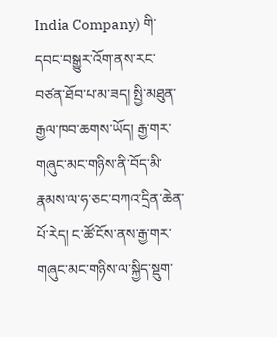India Company) གི་དབང་བསྒྱུར་འོག་ནས་རང་བཙན་ཐོབ་པ་མ་ཟད། སྤྱི་མཐུན་རྒྱལ་ཁབ་ཆགས་ཡོད། རྒྱ་གར་གཞུང་མང་གཉིས་ནི་བོད་མི་རྣམས་ལ་ཧ་ཅང་བཀའ་དྲིན་ཆེན་པོ་རེད། ང་ཚོ་ངོས་ནས་རྒྱ་གར་གཞུང་མང་གཉིས་ལ་སྐྱིད་སྡུག་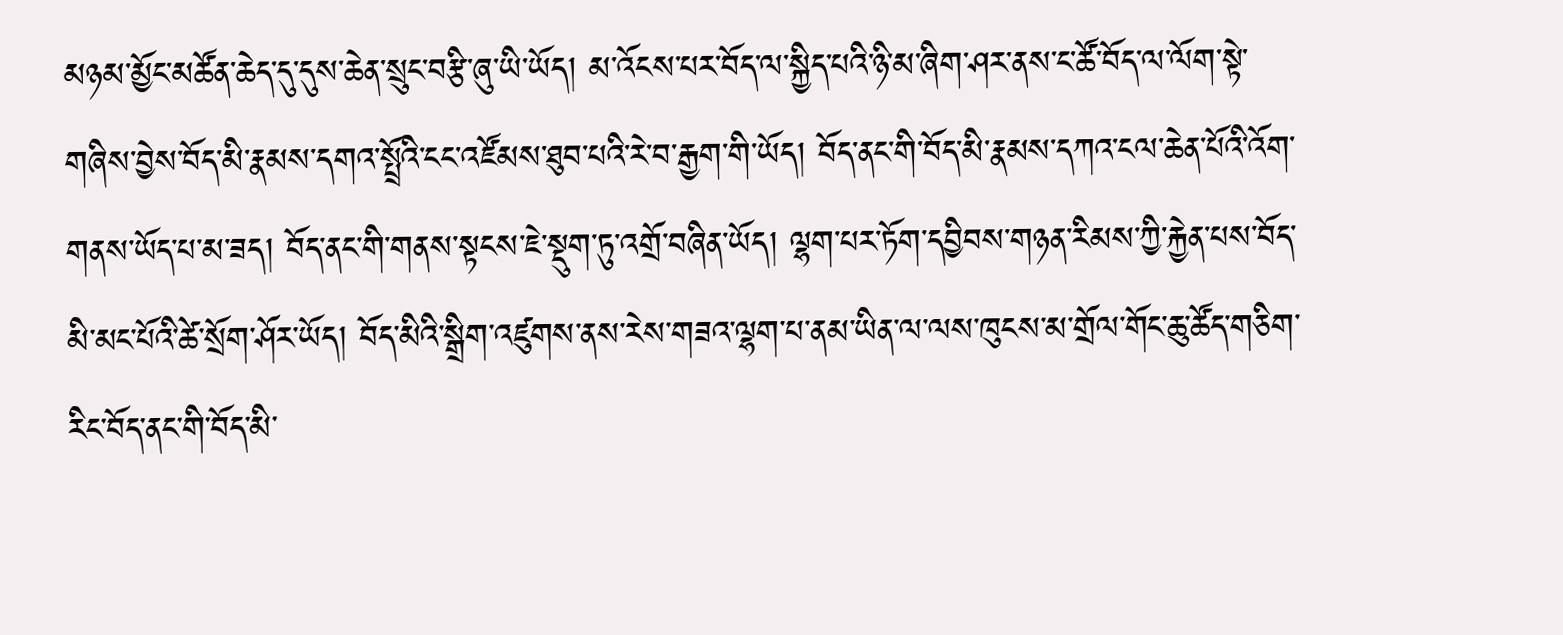མཉམ་མྱོང་མཚོན་ཆེད་དུ་དུས་ཆེན་སྲུང་བརྩི་ཞུ་ཡི་ཡོད། མ་འོངས་པར་བོད་ལ་སྐྱིད་པའི་ཉི་མ་ཞིག་ཤར་ནས་ང་ཚོ་བོད་ལ་ལོག་སྟེ་གཞིས་བྱེས་བོད་མི་རྣམས་དགའ་སྤྲོའི་ངང་འཛོམས་ཐུབ་པའི་རེ་བ་རྒྱག་གི་ཡོད། བོད་ནང་གི་བོད་མི་རྣམས་དཀའ་ངལ་ཆེན་པོའི་འོག་གནས་ཡོད་པ་མ་ཟད། བོད་ནང་གི་གནས་སྟངས་ཇེ་སྡུག་ཏུ་འགྲོ་བཞིན་ཡོད། ལྷག་པར་ཏོག་དབྱིབས་གཉན་རིམས་ཀྱི་རྐྱེན་པས་བོད་མི་མང་པོའི་ཚེ་སྲོག་ཤོར་ཡོད། བོད་མིའི་སྒྲིག་འཛུགས་ནས་རེས་གཟའ་ལྷག་པ་ནམ་ཡིན་ལ་ལས་ཁུངས་མ་གྲོལ་གོང་ཆུ་ཚོད་གཅིག་རིང་བོད་ནང་གི་བོད་མི་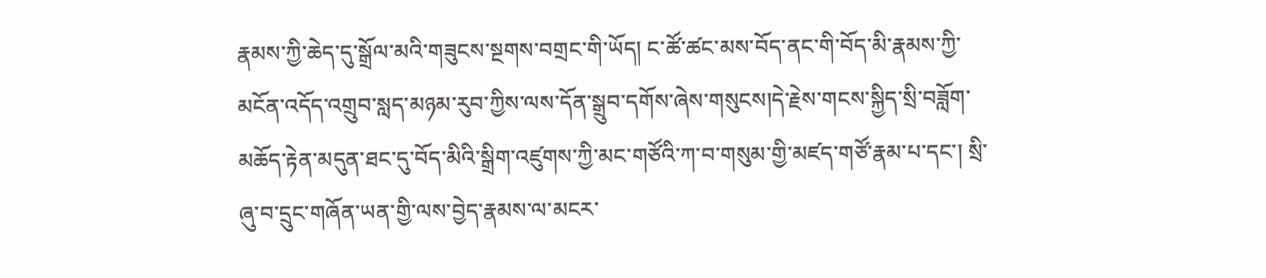རྣམས་ཀྱི་ཆེད་དུ་སྒྲོལ་མའི་གཟུངས་སྔགས་བགྲང་གི་ཡོད། ང་ཚོ་ཚང་མས་བོད་ནང་གི་བོད་མི་རྣམས་ཀྱི་མངོན་འདོད་འགྲུབ་སླད་མཉམ་རུབ་ཀྱིས་ལས་དོན་སྒྲུབ་དགོས་ཞེས་གསུངས།དེ་རྗེས་གངས་སྐྱིད་སྲི་བཟློག་མཆོད་རྟེན་མདུན་ཐང་དུ་བོད་མིའི་སྒྲིག་འཛུགས་ཀྱི་མང་གཙོའི་ཀ་བ་གསུམ་གྱི་མཛད་གཙོ་རྣམ་པ་དང་། སྲི་ཞུ་བ་དྲུང་གཞོན་ཡན་གྱི་ལས་བྱེད་རྣམས་ལ་མངར་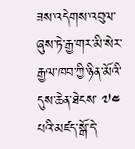ཟས་འདེགས་འབུལ་ཞུས་ཏེ་རྒྱ་གར་མི་སེར་རྒྱལ་ཁབ་ཀྱི་ཉིན་མོའི་དུས་ཆེན་ཐེངས་ ༧༤ པའི་མཛད་སྒོ་དེ་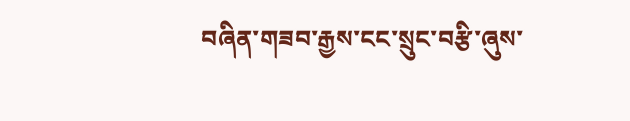བཞིན་གཟབ་རྒྱས་ངང་སྲུང་བརྩི་ཞུས་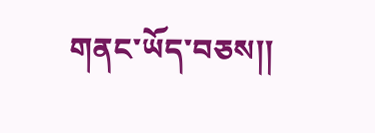གནང་ཡོད་བཅས།།